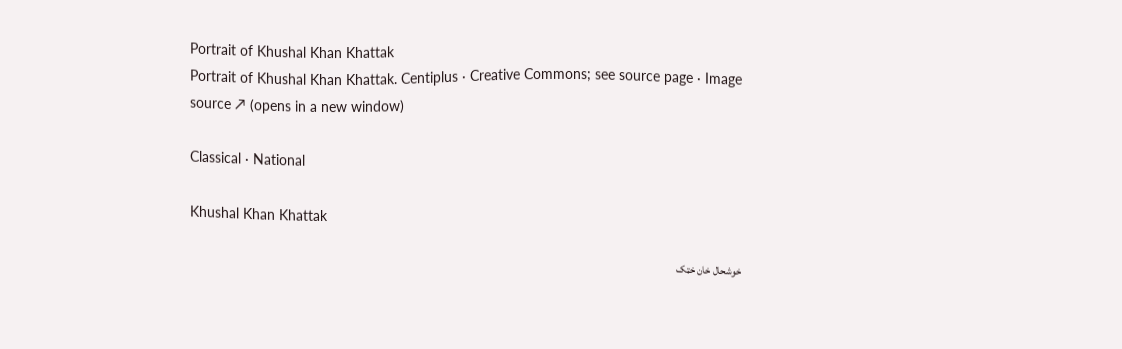Portrait of Khushal Khan Khattak
Portrait of Khushal Khan Khattak. Centiplus · Creative Commons; see source page · Image source ↗ (opens in a new window)

Classical · National

Khushal Khan Khattak

خوشحال خان خټک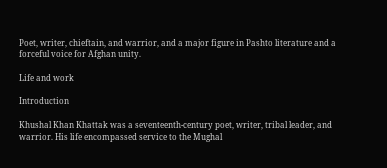Poet, writer, chieftain, and warrior, and a major figure in Pashto literature and a forceful voice for Afghan unity.

Life and work

Introduction

Khushal Khan Khattak was a seventeenth-century poet, writer, tribal leader, and warrior. His life encompassed service to the Mughal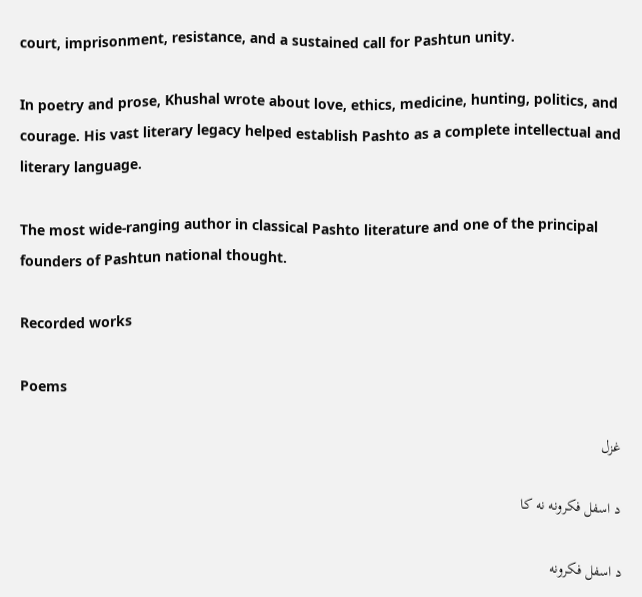court, imprisonment, resistance, and a sustained call for Pashtun unity.

In poetry and prose, Khushal wrote about love, ethics, medicine, hunting, politics, and courage. His vast literary legacy helped establish Pashto as a complete intellectual and literary language.

The most wide-ranging author in classical Pashto literature and one of the principal founders of Pashtun national thought.

Recorded works

Poems

غزل

د اسفل فکرونه نه کا

د اسفل فکرونه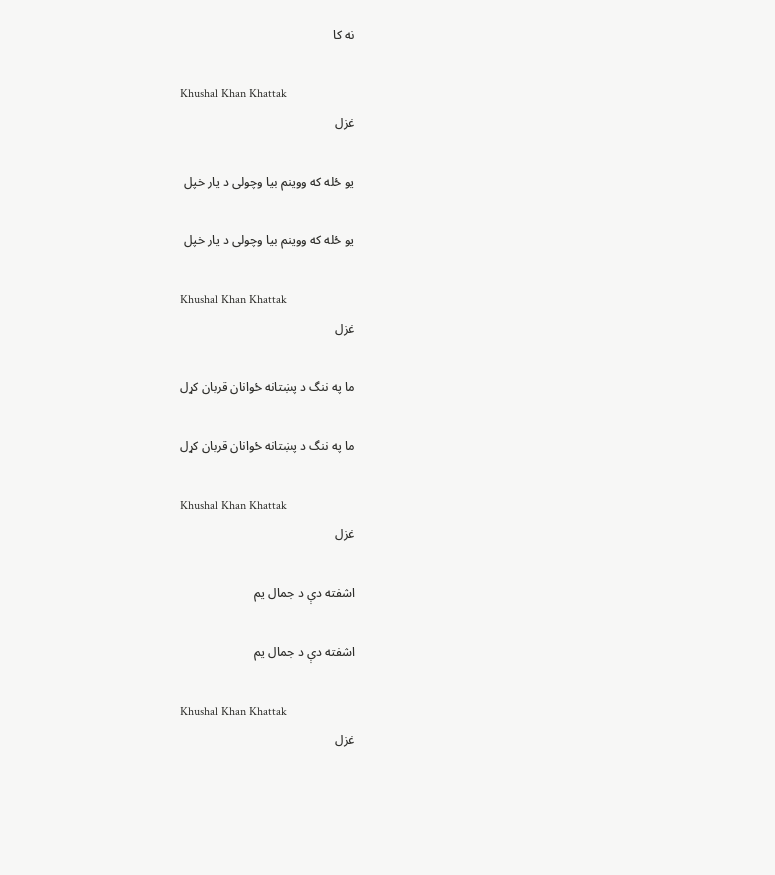نه کا

Khushal Khan Khattak
غزل

يو ځله که ووينم بيا وچولی د يار خپل

يو ځله که ووينم بيا وچولی د يار خپل

Khushal Khan Khattak
غزل

ما په ننگ د پښتانه ځوانان قربان کړل

ما په ننگ د پښتانه ځوانان قربان کړل

Khushal Khan Khattak
غزل

اشفته دې د جمال يم

اشفته دې د جمال يم

Khushal Khan Khattak
غزل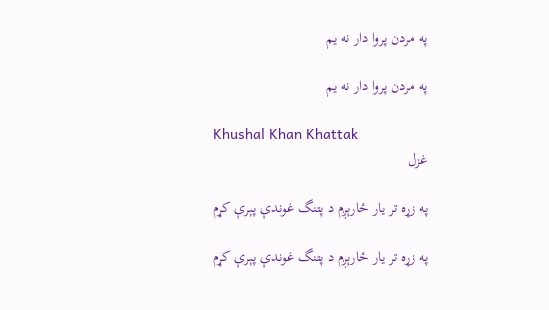په مردن پروا دار نه يم

په مردن پروا دار نه يم

Khushal Khan Khattak
غزل

په زړه تر يار ځارېږم د پتنگ غوندې پېرې کړم

په زړه تر يار ځارېږم د پتنگ غوندې پېرې کړم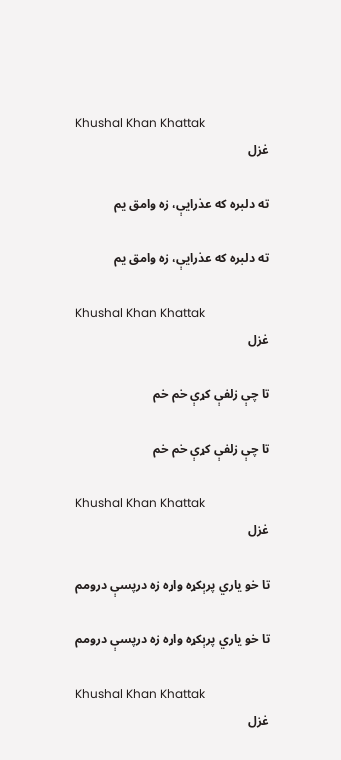Khushal Khan Khattak
غزل

ته دلبره که عذرايې، زه وامق يم

ته دلبره که عذرايې، زه وامق يم

Khushal Khan Khattak
غزل

تا چې زلفې کړې خم خم

تا چې زلفې کړې خم خم

Khushal Khan Khattak
غزل

تا خو ياري پرېکړه واړه زه درپسې درومم

تا خو ياري پرېکړه واړه زه درپسې درومم

Khushal Khan Khattak
غزل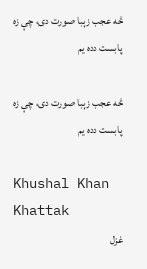څه عجب زېبا صورت دی، چې زه پابست دده يم

څه عجب زېبا صورت دی، چې زه پابست دده يم

Khushal Khan Khattak
غزل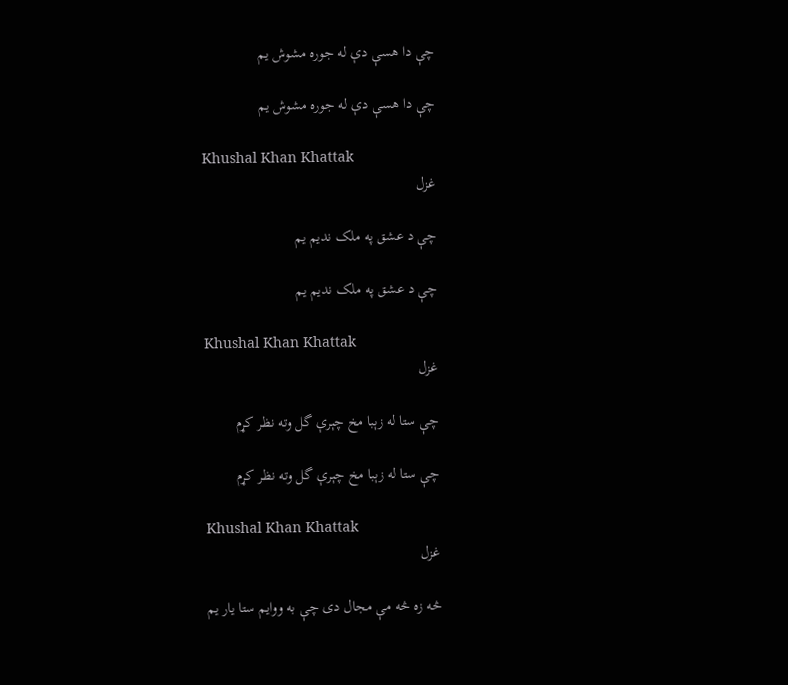چې دا هسې دې له جوره مشوش يم

چې دا هسې دې له جوره مشوش يم

Khushal Khan Khattak
غزل

چې د عشق په ملک نديم يم

چې د عشق په ملک نديم يم

Khushal Khan Khattak
غزل

چې ستا له زېبا مخ چېرې گل وته نظر کړم

چې ستا له زېبا مخ چېرې گل وته نظر کړم

Khushal Khan Khattak
غزل

څه زه څه مې مجال دی چې به ووايم ستا يار يم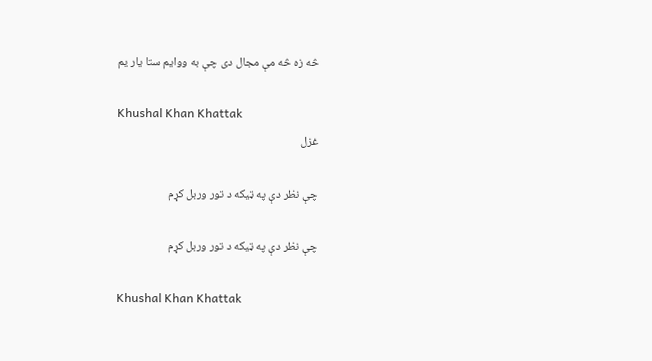څه زه څه مې مجال دی چې به ووايم ستا يار يم

Khushal Khan Khattak
غزل

چې نظر دې په ټيکه د تور وربل کړم

چې نظر دې په ټيکه د تور وربل کړم

Khushal Khan Khattak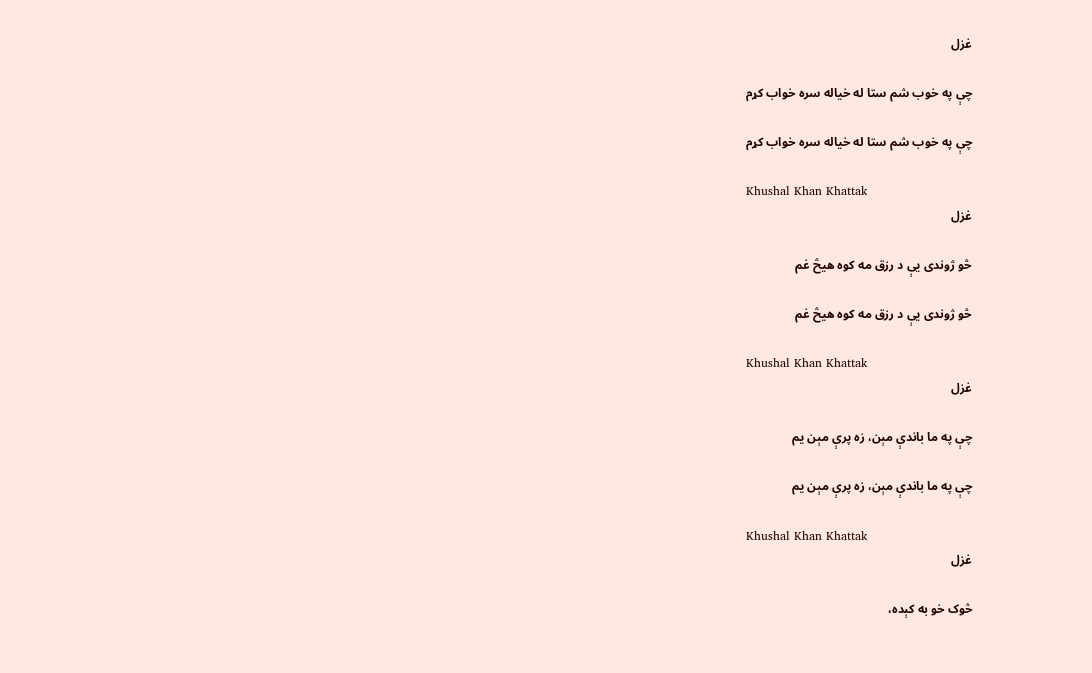غزل

چې په خوب شم ستا له خياله سره خواب کړم

چې په خوب شم ستا له خياله سره خواب کړم

Khushal Khan Khattak
غزل

څو ژوندی يې د رزق مه کوه هيڅ غم

څو ژوندی يې د رزق مه کوه هيڅ غم

Khushal Khan Khattak
غزل

چې په ما باندې مېن، زه پرې مېن يم

چې په ما باندې مېن، زه پرې مېن يم

Khushal Khan Khattak
غزل

څوک خو به کېده،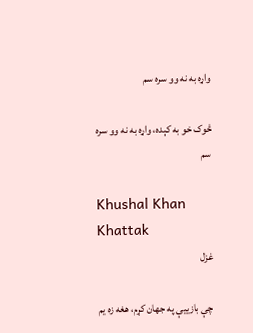واړه به نه وو سره سم

څوک خو به کېده، واړه به نه وو سره سم

Khushal Khan Khattak
غزل

چې بازييې په جهان کړم، هغه زه يم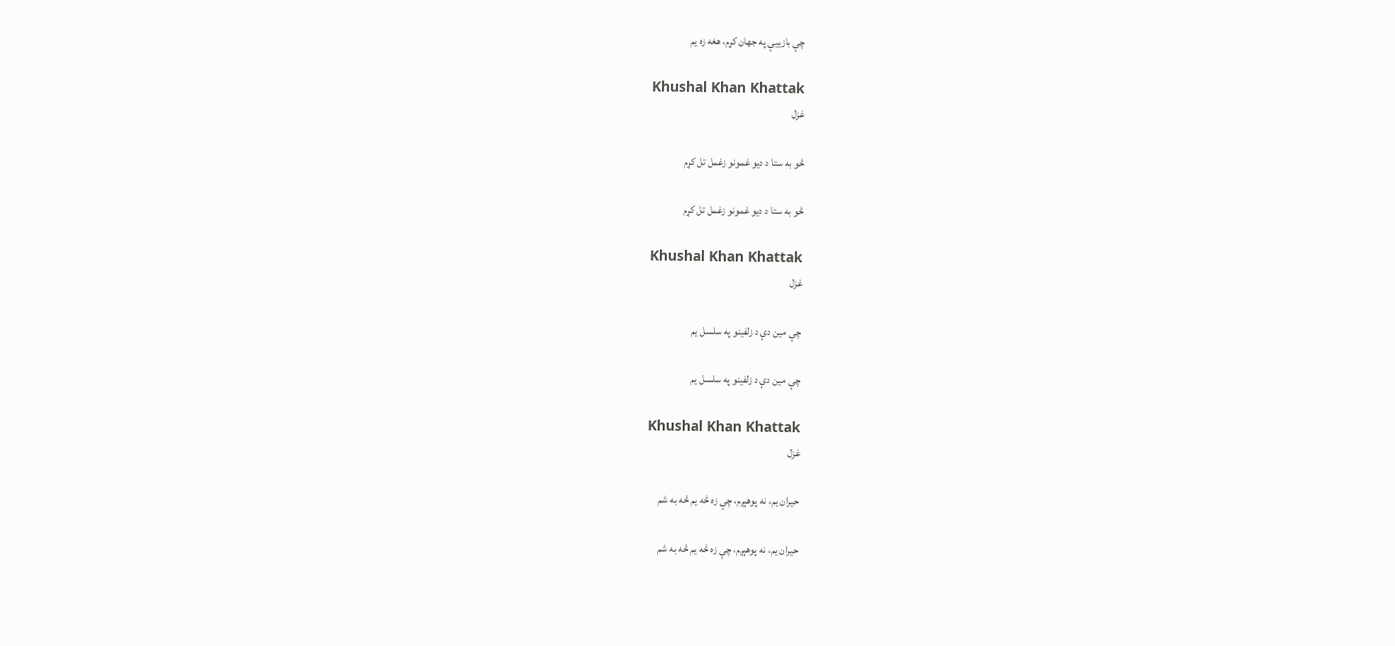چې بازييې په جهان کړم، هغه زه يم

Khushal Khan Khattak
غزل

څو به ستا د ديو غمونو زغمل تل کړم

څو به ستا د ديو غمونو زغمل تل کړم

Khushal Khan Khattak
غزل

چې مين دې د زلفينو په سلسل يم

چې مين دې د زلفينو په سلسل يم

Khushal Khan Khattak
غزل

حيران يم، نه پوهېږم، چې زه څه يم څه به شم

حيران يم، نه پوهېږم، چې زه څه يم څه به شم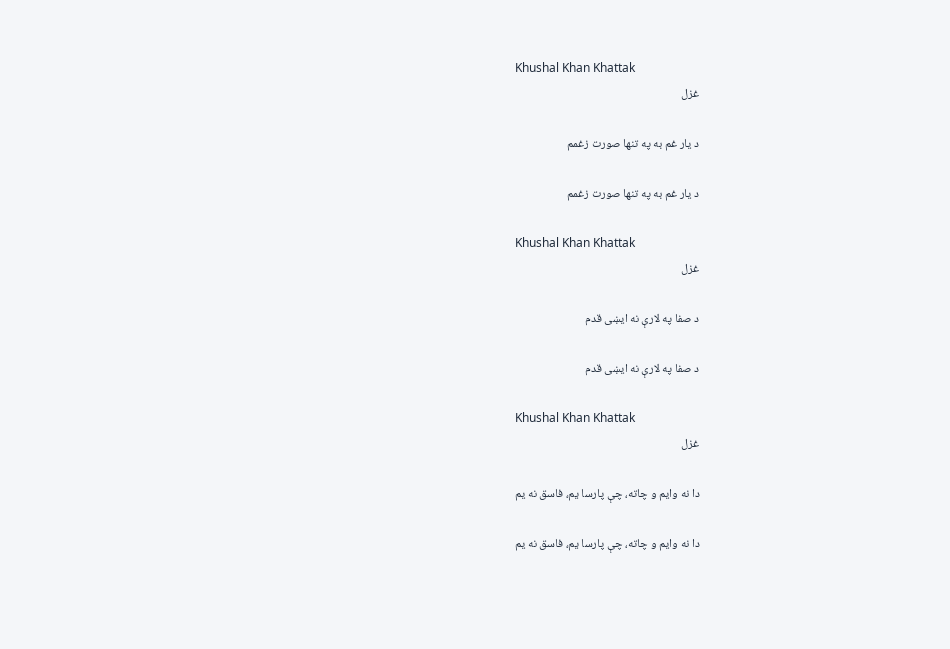Khushal Khan Khattak
غزل

د يار غم به په تنها صورت زغمم

د يار غم به په تنها صورت زغمم

Khushal Khan Khattak
غزل

د صفا په لارې نه ايښی قدم

د صفا په لارې نه ايښی قدم

Khushal Khan Khattak
غزل

دا نه وايم و چاته، چې پارسا يم، فاسق نه يم

دا نه وايم و چاته، چې پارسا يم، فاسق نه يم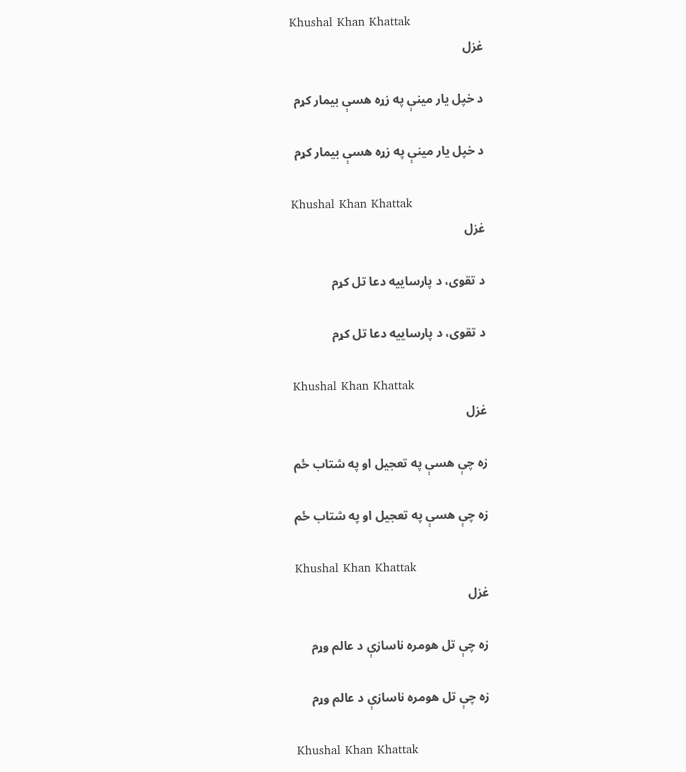Khushal Khan Khattak
غزل

د خپل يار مينې په زړه هسې بيمار کړم

د خپل يار مينې په زړه هسې بيمار کړم

Khushal Khan Khattak
غزل

د تقوی، د پارساييه دعا تل کړم

د تقوی، د پارساييه دعا تل کړم

Khushal Khan Khattak
غزل

زه چې هسې په تعجيل او په شتاب ځم

زه چې هسې په تعجيل او په شتاب ځم

Khushal Khan Khattak
غزل

زه چې تل هومره ناسازې د عالم وړم

زه چې تل هومره ناسازې د عالم وړم

Khushal Khan Khattak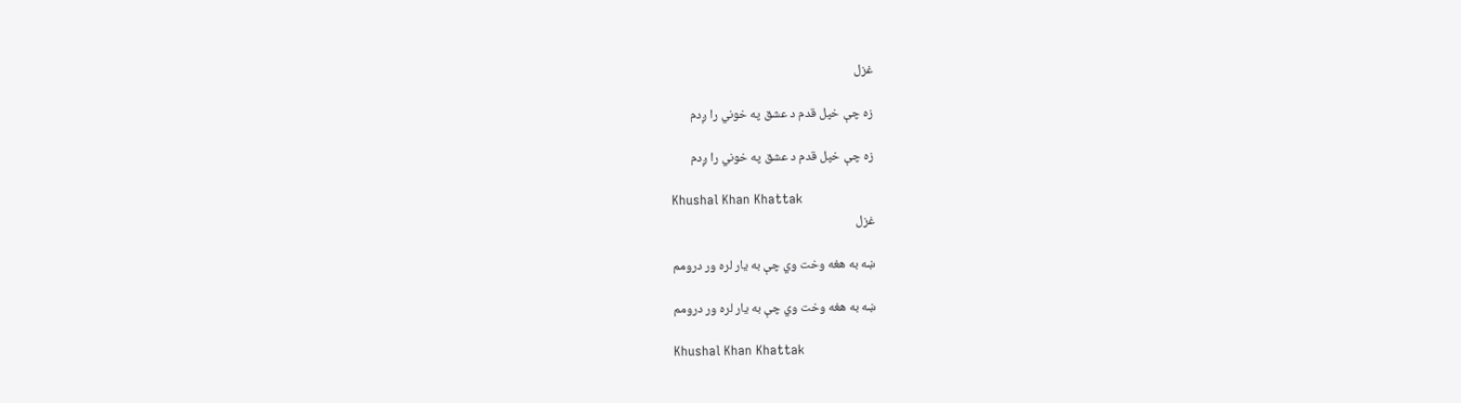غزل

زه چې خپل قدم د عشق په خوني را ږدم

زه چې خپل قدم د عشق په خوني را ږدم

Khushal Khan Khattak
غزل

ښه به هغه وخت وي چې به يار لره ور درومم

ښه به هغه وخت وي چې به يار لره ور درومم

Khushal Khan Khattak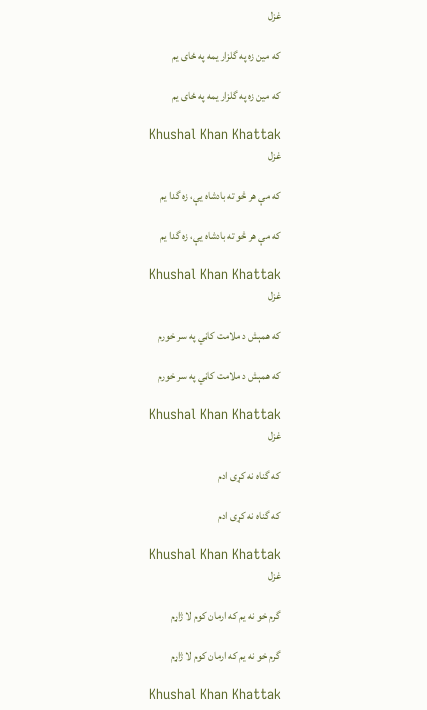غزل

که مين زه په گلزار يمه په ځای يم

که مين زه په گلزار يمه په ځای يم

Khushal Khan Khattak
غزل

که مې هر څو ته بادشاه يې، زه گدا يم

که مې هر څو ته بادشاه يې، زه گدا يم

Khushal Khan Khattak
غزل

که همېش د ملامت کاڼي په سر خورم

که همېش د ملامت کاڼي په سر خورم

Khushal Khan Khattak
غزل

که گناه نه کړی ادم

که گناه نه کړی ادم

Khushal Khan Khattak
غزل

گرم خو نه يم که ارمان کوم لا ژاړم

گرم خو نه يم که ارمان کوم لا ژاړم

Khushal Khan Khattak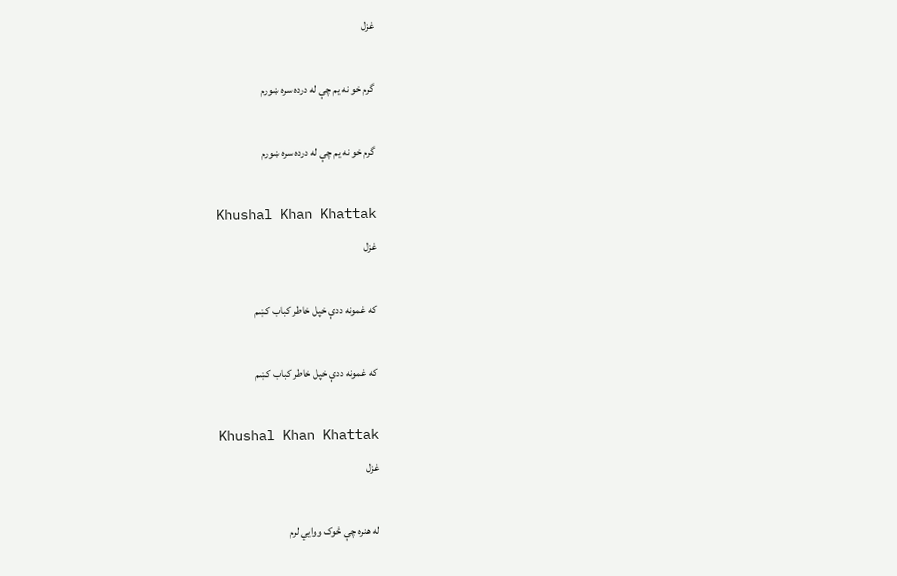غزل

گرم خو نه يم چې له درده سره ښورم

گرم خو نه يم چې له درده سره ښورم

Khushal Khan Khattak
غزل

که غمونه ددې خپل خاطر کباب کښم

که غمونه ددې خپل خاطر کباب کښم

Khushal Khan Khattak
غزل

له هنره چې څوک ووايي لرم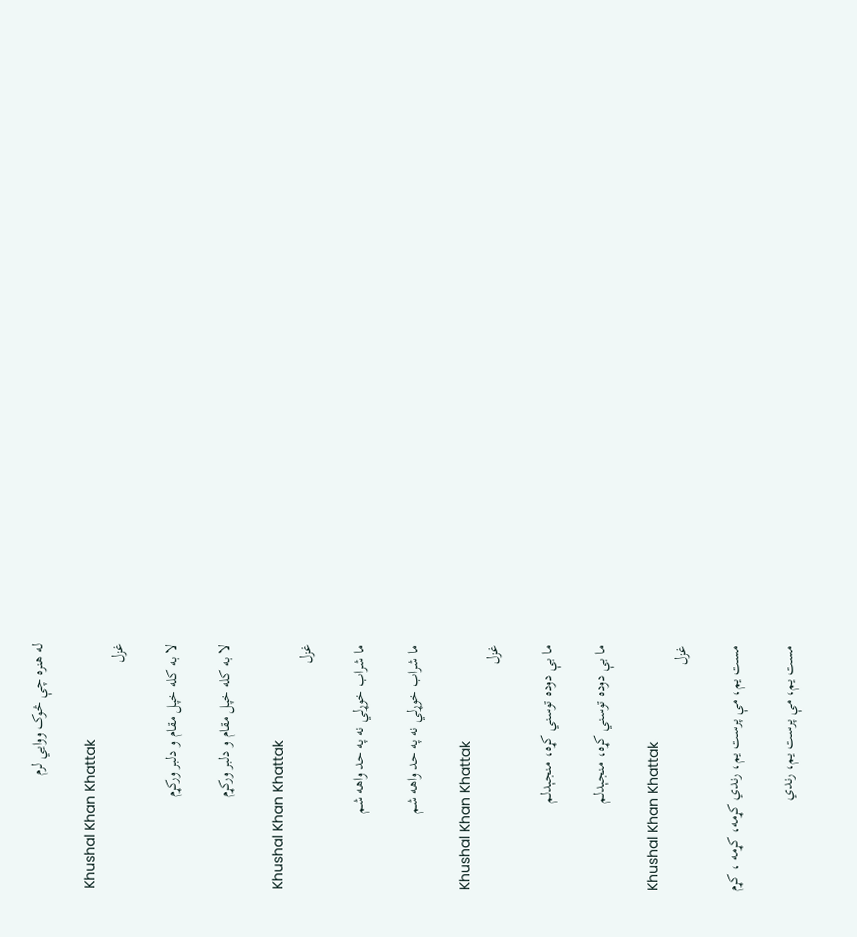له هنره چې څوک ووايي لرم

Khushal Khan Khattak
غزل

لا به کله خپل مقام و دلبر ورکړم

لا به کله خپل مقام و دلبر ورکړم

Khushal Khan Khattak
غزل

ما شراب خوړلي نه په حد واهه شم

ما شراب خوړلي نه په حد واهه شم

Khushal Khan Khattak
غزل

ما بې دوده توسني کړه، منجېدلم

ما بې دوده توسني کړه، منجېدلم

Khushal Khan Khattak
غزل

مست يم، مې پرست يم، رندي کړمه، کړمه ، کړم

مست يم، مې پرست يم، رندي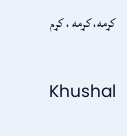کړمه، کړمه ، کړم

Khushal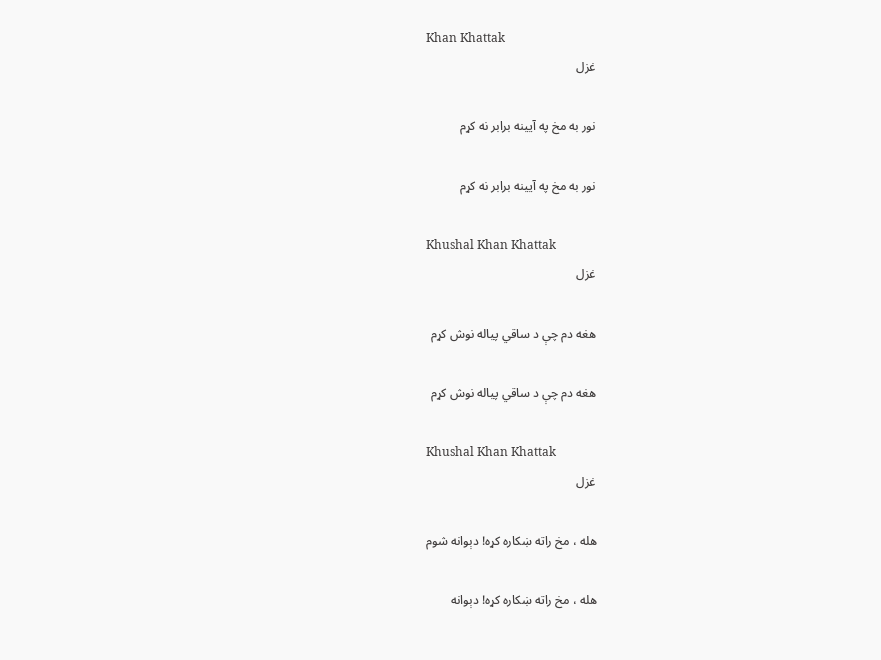Khan Khattak
غزل

نور به مخ په آيينه برابر نه کړم

نور به مخ په آيينه برابر نه کړم

Khushal Khan Khattak
غزل

هغه دم چې د ساقي پياله نوش کړم

هغه دم چې د ساقي پياله نوش کړم

Khushal Khan Khattak
غزل

هله ، مخ راته ښکاره کړه! دېوانه شوم

هله ، مخ راته ښکاره کړه! دېوانه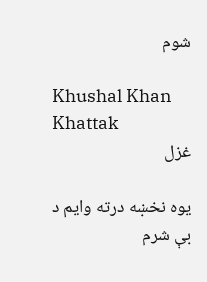شوم

Khushal Khan Khattak
غزل

يوه نخښه درته وايم د بې شرم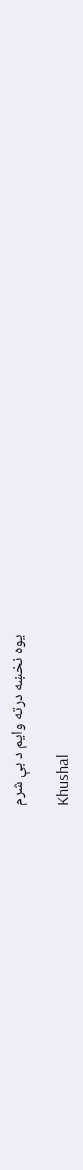يوه نخښه درته وايم د بې شرم

Khushal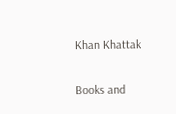Khan Khattak

Books and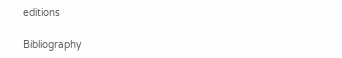editions

Bibliography